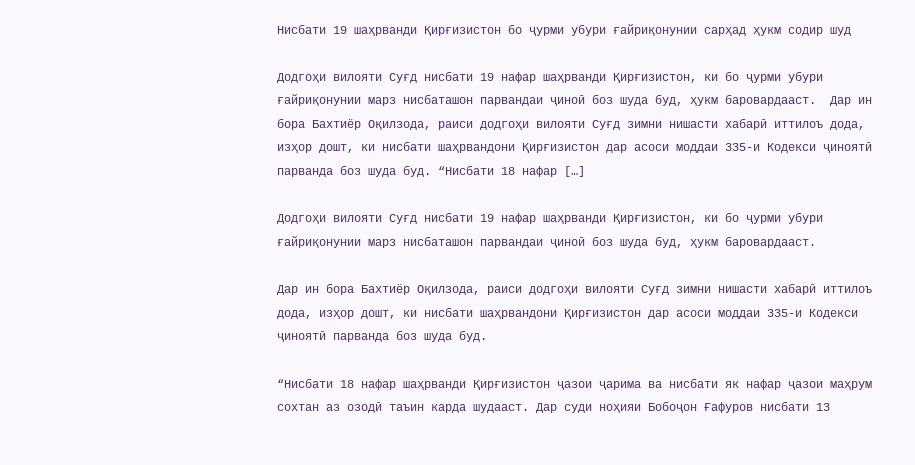Нисбати 19 шаҳрванди Қирғизистон бо ҷурми убури ғайриқонунии сарҳад ҳукм содир шуд

Додгоҳи вилояти Суғд нисбати 19 нафар шаҳрванди Қирғизистон, ки бо ҷурми убури ғайриқонунии марз нисбаташон парвандаи ҷиноӣ боз шуда буд, ҳукм баровардааст.  Дар ин бора Бахтиёр Оқилзода, раиси додгоҳи вилояти Суғд зимни нишасти хабарӣ иттилоъ дода, изҳор дошт, ки нисбати шаҳрвандони Қирғизистон дар асоси моддаи 335-и Кодекси ҷиноятӣ парванда боз шуда буд. “Нисбати 18 нафар […]

Додгоҳи вилояти Суғд нисбати 19 нафар шаҳрванди Қирғизистон, ки бо ҷурми убури ғайриқонунии марз нисбаташон парвандаи ҷиноӣ боз шуда буд, ҳукм баровардааст.

Дар ин бора Бахтиёр Оқилзода, раиси додгоҳи вилояти Суғд зимни нишасти хабарӣ иттилоъ дода, изҳор дошт, ки нисбати шаҳрвандони Қирғизистон дар асоси моддаи 335-и Кодекси ҷиноятӣ парванда боз шуда буд.

“Нисбати 18 нафар шаҳрванди Қирғизистон ҷазои ҷарима ва нисбати як нафар ҷазои маҳрум сохтан аз озодӣ таъин карда шудааст. Дар суди ноҳияи Бобоҷон Ғафуров нисбати 13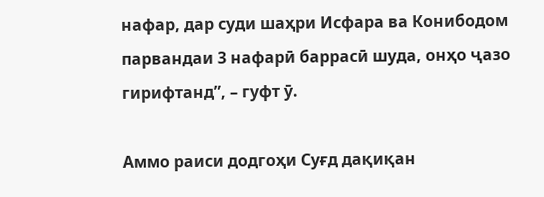нафар, дар суди шаҳри Исфара ва Конибодом парвандаи 3 нафарӣ баррасӣ шуда, онҳо ҷазо гирифтанд”, – гуфт ӯ.

Аммо раиси додгоҳи Суғд дақиқан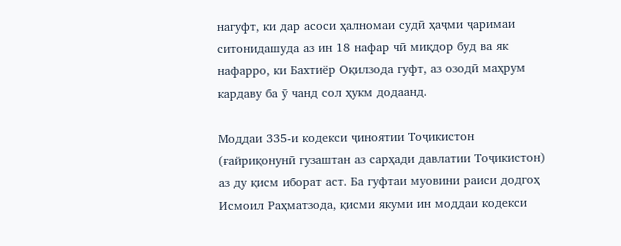нагуфт, ки дар асоси ҳалномаи судӣ ҳаҷми ҷаримаи ситонидашуда аз ин 18 нафар чӣ миқдор буд ва як нафарро, ки Бахтиёр Оқилзода гуфт, аз озодӣ маҳрум кардаву ба ӯ чанд сол ҳукм додаанд.

Моддаи 335-и кодекси ҷиноятии Тоҷикистон (ғайриқонунӣ гузаштан аз сарҳади давлатии Тоҷикистон) аз ду қисм иборат аст. Ба гуфтаи муовини раиси додгоҳ Исмоил Раҳматзода, қисми якуми ин моддаи кодекси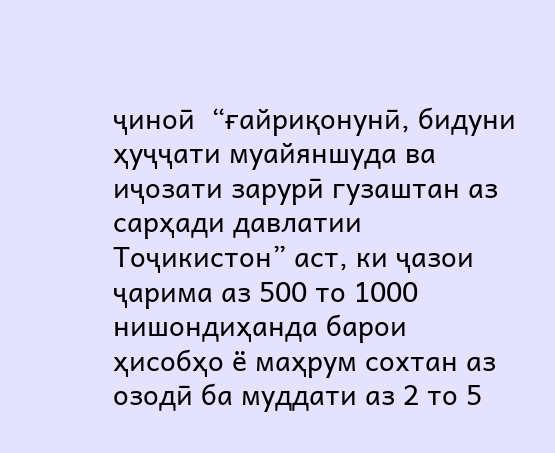ҷиноӣ  “ғайриқонунӣ, бидуни ҳуҷҷати муайяншуда ва иҷозати зарурӣ гузаштан аз сарҳади давлатии Тоҷикистон” аст, ки ҷазои ҷарима аз 500 то 1000 нишондиҳанда барои ҳисобҳо ё маҳрум сохтан аз озодӣ ба муддати аз 2 то 5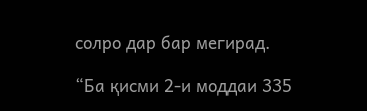солро дар бар мегирад.

“Ба қисми 2-и моддаи 335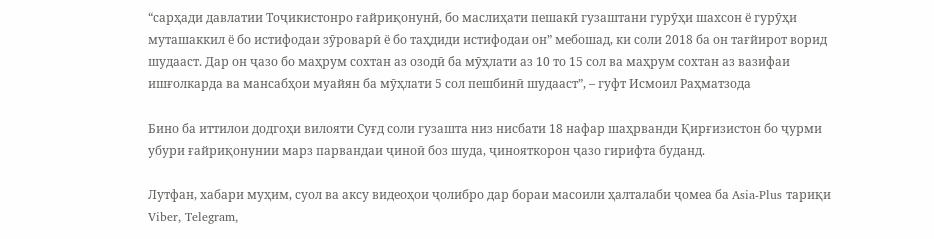“сарҳади давлатии Тоҷикистонро ғайриқонунӣ, бо маслиҳати пешакӣ гузаштани гурӯҳи шахсон ё гурӯҳи муташаккил ё бо истифодаи зӯроварӣ ё бо таҳдиди истифодаи он” мебошад, ки соли 2018 ба он тағйирот ворид шудааст. Дар он ҷазо бо маҳрум сохтан аз озодӣ ба мӯҳлати аз 10 то 15 сол ва маҳрум сохтан аз вазифаи ишғолкарда ва мансабҳои муайян ба мӯҳлати 5 сол пешбинӣ шудааст”, – гуфт Исмоил Раҳматзода

Бино ба иттилои додгоҳи вилояти Суғд соли гузашта низ нисбати 18 нафар шаҳрванди Қирғизистон бо ҷурми убури ғайриқонунии марз парвандаи ҷиноӣ боз шуда, ҷинояткорон ҷазо гирифта буданд.

Лутфан, хабари муҳим, суол ва аксу видеоҳои ҷолибро дар бораи масоили ҳалталаби ҷомеа ба Asia-Plus тариқи Viber, Telegram,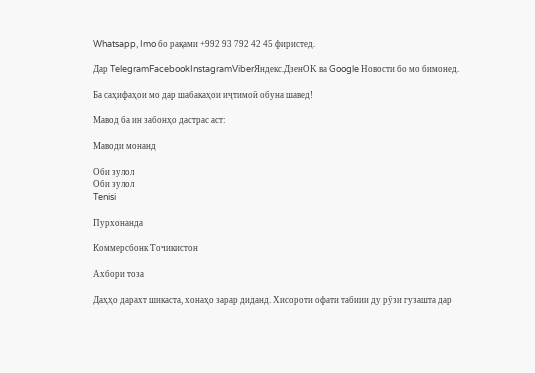Whatsapp, Imo бо рақами +992 93 792 42 45 фиристед.

Дар TelegramFacebookInstagramViberЯндекс.ДзенOK ва Google Новости бо мо бимонед.

Ба саҳифаҳои мо дар шабакаҳои иҷтимоӣ обуна шавед!

Мавод ба ин забонҳо дастрас аст:

Маводи монанд

Оби зулол
Оби зулол
Tenisi

Пурхонанда

Коммерсбонк Точикистон

Ахбори тоза

Даҳҳо дарахт шикаста, хонаҳо зарар диданд. Хисороти офати табиии ду рӯзи гузашта дар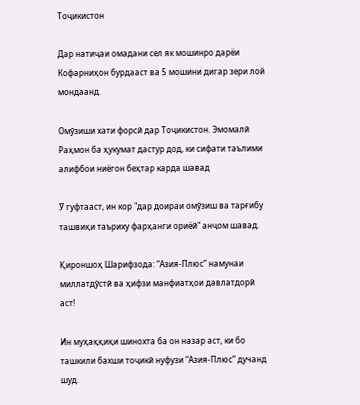Тоҷикистон

Дар натиҷаи омадани сел як мошинро дарёи Кофарниҳон бурдааст ва 5 мошини дигар зери лой мондаанд.

Омӯзиши хати форсӣ дар Тоҷикистон. Эмомалӣ Раҳмон ба ҳукумат дастур дод, ки сифати таълими алифбои ниёгон беҳтар карда шавад

Ӯ гуфтааст, ин кор "дар доираи омӯзиш ва тарғибу ташвиқи таъриху фарҳанги ориёӣ" анҷом шавад.

Қироншоҳ Шарифзода: “Азия-Плюс” намунаи миллатдӯстӣ ва ҳифзи манфиатҳои давлатдорӣ аст!

Ин муҳаққиқи шинохта ба он назар аст, ки бо ташкили бахши тоҷикӣ нуфузи “Азия-Плюс” дучанд шуд.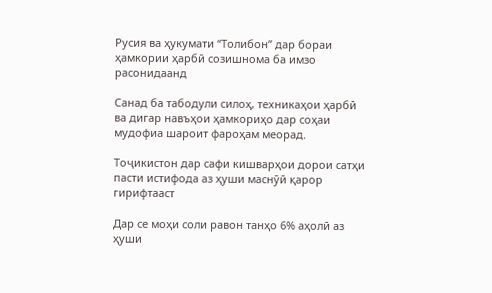Русия ва ҳукумати “Толибон” дар бораи ҳамкории ҳарбӣ созишнома ба имзо расонидаанд

Санад ба табодули силоҳ, техникаҳои ҳарбӣ ва дигар навъҳои ҳамкориҳо дар соҳаи мудофиа шароит фароҳам меорад.

Тоҷикистон дар сафи кишварҳои дорои сатҳи пасти истифода аз ҳуши маснӯӣ қарор гирифтааст

Дар се моҳи соли равон танҳо 6% аҳолӣ аз ҳуши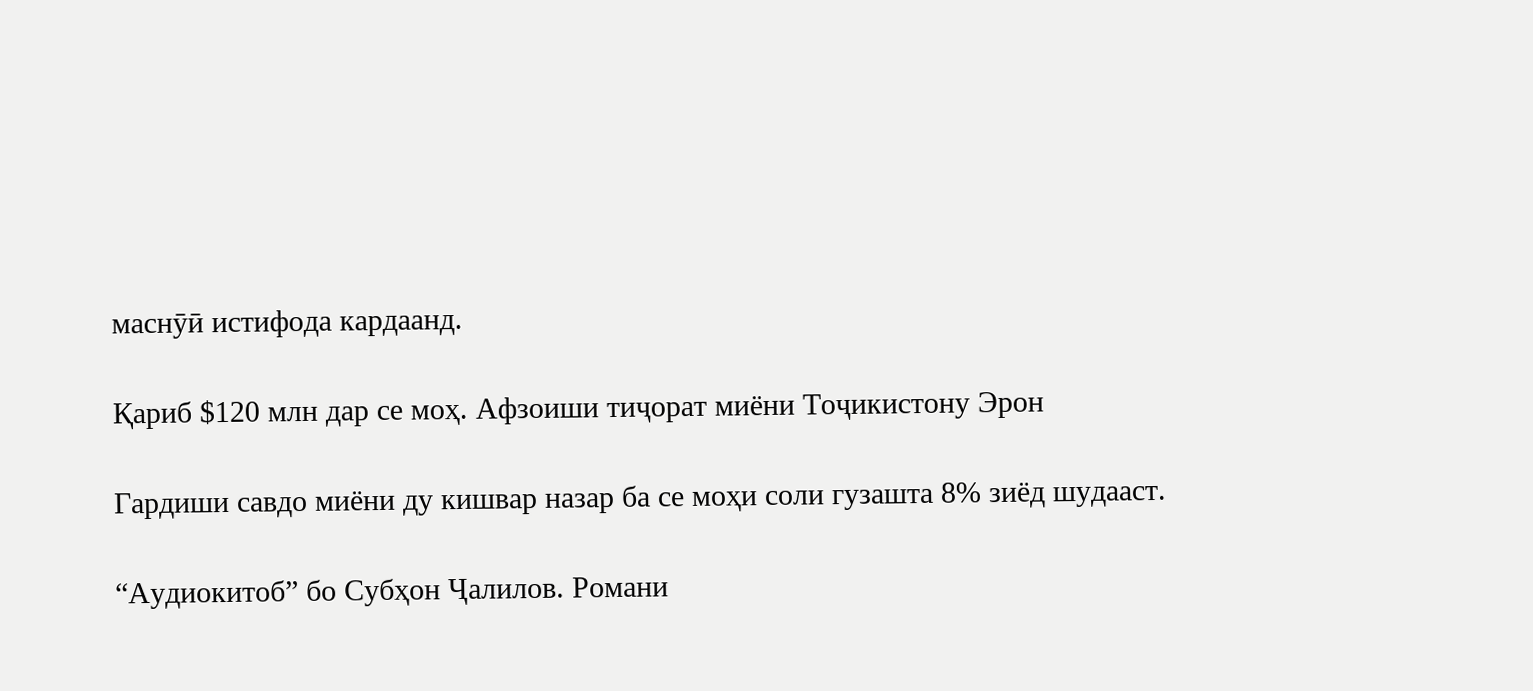маснӯӣ истифода кардаанд.

Қариб $120 млн дар се моҳ. Афзоиши тиҷорат миёни Тоҷикистону Эрон

Гардиши савдо миёни ду кишвар назар ба се моҳи соли гузашта 8% зиёд шудааст.

“Аудиокитоб” бо Субҳон Ҷалилов. Романи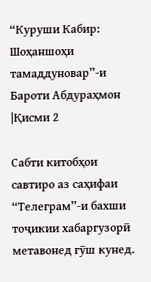“Куруши Кабир: Шоҳаншоҳи тамаддуновар”-и Бароти Абдураҳмон |Қисми 2

Cабти китобҳои савтиро аз саҳифаи “Телеграм”-и бахши тоҷикии хабаргузорӣ метавонед гӯш кунед.